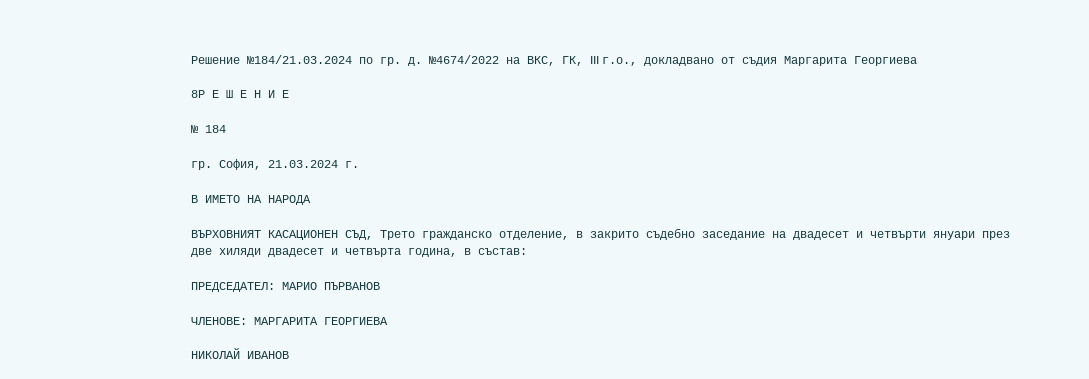Решение №184/21.03.2024 по гр. д. №4674/2022 на ВКС, ГК, III г.о., докладвано от съдия Маргарита Георгиева

8Р Е Ш Е Н И Е

№ 184

гр. София, 21.03.2024 г.

В ИМЕТО НА НАРОДА

ВЪРХОВНИЯТ КАСАЦИОНЕН СЪД, Трето гражданско отделение, в закрито съдебно заседание на двадесет и четвърти януари през две хиляди двадесет и четвърта година, в състав:

ПРЕДСЕДАТЕЛ: МАРИО ПЪРВАНОВ

ЧЛЕНОВЕ: МАРГАРИТА ГЕОРГИЕВА

НИКОЛАЙ ИВАНОВ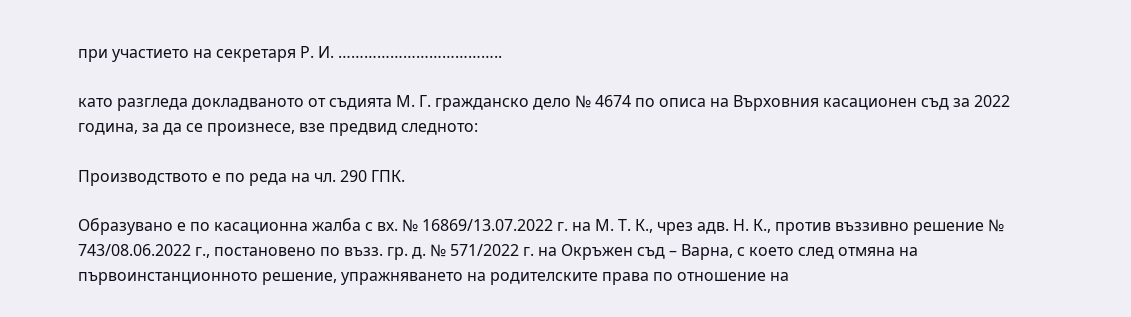при участието на секретаря Р. И. ………………………………..

като разгледа докладваното от съдията М. Г. гражданско дело № 4674 по описа на Върховния касационен съд за 2022 година, за да се произнесе, взе предвид следното:

Производството е по реда на чл. 290 ГПК.

Образувано е по касационна жалба с вх. № 16869/13.07.2022 г. на М. Т. К., чрез адв. Н. К., против въззивно решение № 743/08.06.2022 г., постановено по възз. гр. д. № 571/2022 г. на Окръжен съд – Варна, с което след отмяна на първоинстанционното решение, упражняването на родителските права по отношение на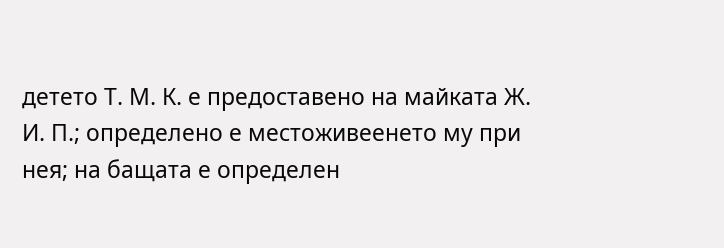детето Т. М. К. е предоставено на майката Ж. И. П.; определено е местоживеенето му при нея; на бащата е определен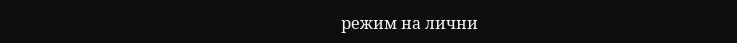режим на лични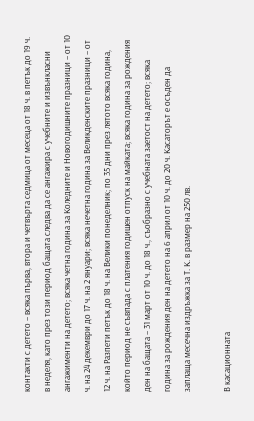контакти с детето – всяка първа, втора и четвърта седмица от месеца от 18 ч. в петък до 19 ч. в неделя, като през този период бащата следва да се ангажира с учебните и извънкласни ангажименти на детето; всяка четна година за Коледните и Новогодишните празници – от 10 ч. на 24 декември до 17 ч. на 2 януари; всяка нечетна година за Великденските празници – от 12 ч. на Разпети петък до 18 ч. на Велики понеделник; по 35 дни през лятото всяка година, който период не съвпада с платения годишен отпуск на майката; всяка година за рождения ден на бащата – 31 март от 10 ч. до 18 ч., съобразно с учебната заетост на детето; всяка година за рождения ден на детето на 6 април от 10 ч. до 20 ч. Касаторът е осъден да заплаща месечна издръжка за Т. К. в размер на 250 лв.

В касационната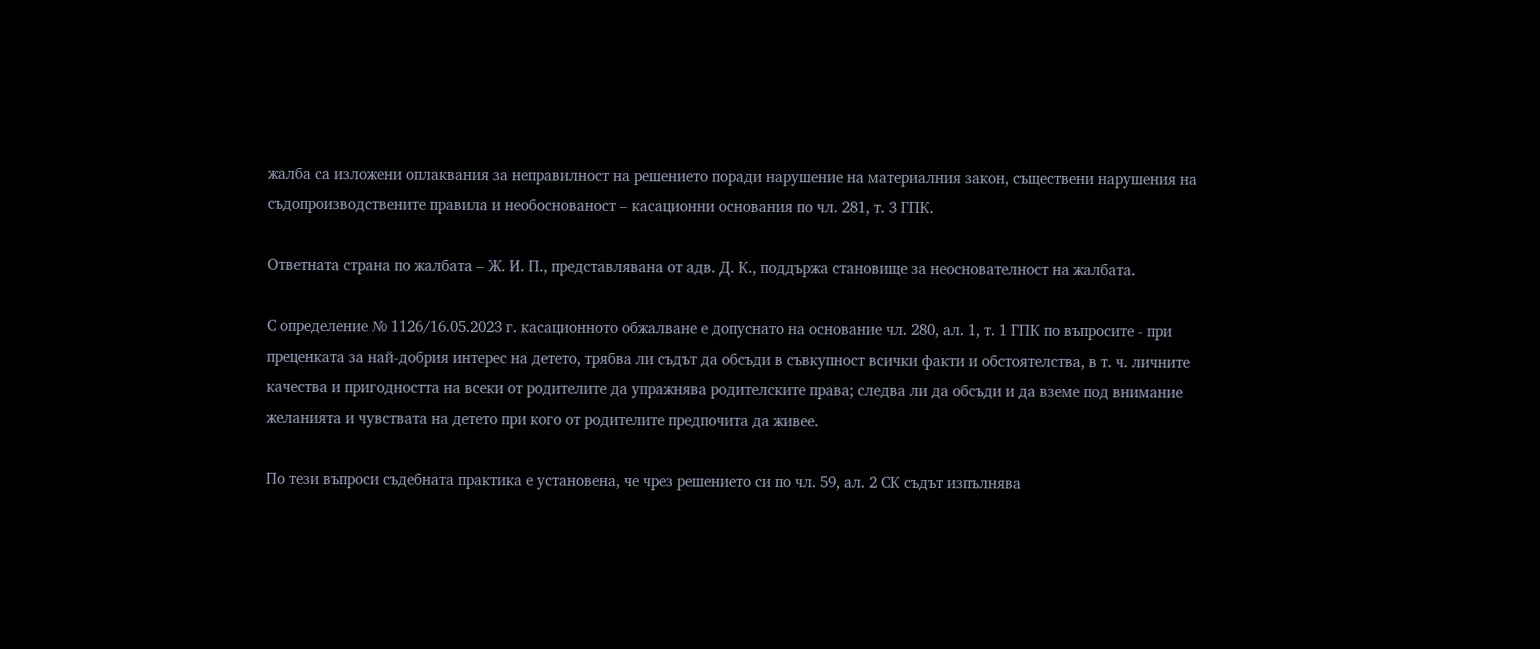жалба са изложени оплаквания за неправилност на решението поради нарушение на материалния закон, съществени нарушения на съдопроизводствените правила и необоснованост – касационни основания по чл. 281, т. 3 ГПК.

Ответната страна по жалбата – Ж. И. П., представлявана от адв. Д. К., поддържа становище за неоснователност на жалбата.

С определение № 1126/16.05.2023 г. касационното обжалване е допуснато на основание чл. 280, ал. 1, т. 1 ГПК по въпросите - при преценката за най-добрия интерес на детето, трябва ли съдът да обсъди в съвкупност всички факти и обстоятелства, в т. ч. личните качества и пригодността на всеки от родителите да упражнява родителските права; следва ли да обсъди и да вземе под внимание желанията и чувствата на детето при кого от родителите предпочита да живее.

По тези въпроси съдебната практика е установена, че чрез решението си по чл. 59, ал. 2 СК съдът изпълнява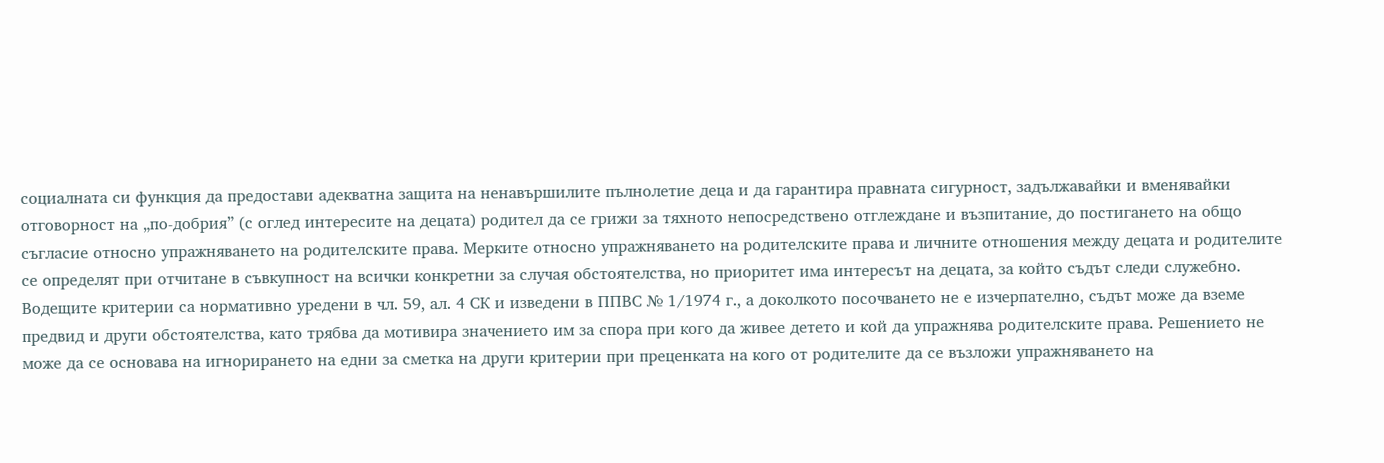социалната си функция да предостави адекватна защита на ненавършилите пълнолетие деца и да гарантира правната сигурност, задължавайки и вменявайки отговорност на „по-добрия” (с оглед интересите на децата) родител да се грижи за тяхното непосредствено отглеждане и възпитание, до постигането на общо съгласие относно упражняването на родителските права. Мерките относно упражняването на родителските права и личните отношения между децата и родителите се определят при отчитане в съвкупност на всички конкретни за случая обстоятелства, но приоритет има интересът на децата, за който съдът следи служебно. Водещите критерии са нормативно уредени в чл. 59, ал. 4 СК и изведени в ППВС № 1/1974 г., а доколкото посочването не е изчерпателно, съдът може да вземе предвид и други обстоятелства, като трябва да мотивира значението им за спора при кого да живее детето и кой да упражнява родителските права. Решението не може да се основава на игнорирането на едни за сметка на други критерии при преценката на кого от родителите да се възложи упражняването на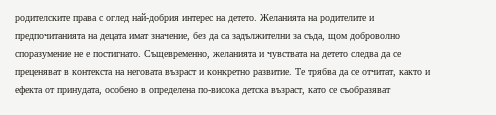родителските права с оглед най-добрия интерес на детето. Желанията на родителите и предпочитанията на децата имат значение, без да са задължителни за съда, щом доброволно споразумение не е постигнато. Същевременно, желанията и чувствата на детето следва да се преценяват в контекста на неговата възраст и конкретно развитие. Те трябва да се отчитат, както и ефекта от принудата, особено в определена по-висока детска възраст, като се съобразяват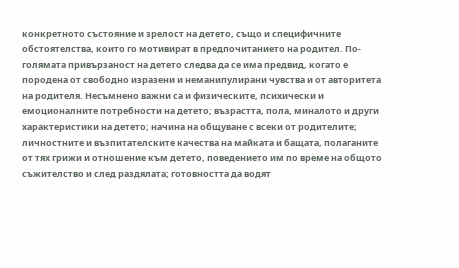конкретното състояние и зрелост на детето, също и специфичните обстоятелства, които го мотивират в предпочитанието на родител. По-голямата привързаност на детето следва да се има предвид, когато е породена от свободно изразени и неманипулирани чувства и от авторитета на родителя. Несъмнено важни са и физическите, психически и емоционалните потребности на детето; възрастта, пола, миналото и други характеристики на детето; начина на общуване с всеки от родителите; личностните и възпитателските качества на майката и бащата, полаганите от тях грижи и отношение към детето, поведението им по време на общото съжителство и след раздялата; готовността да водят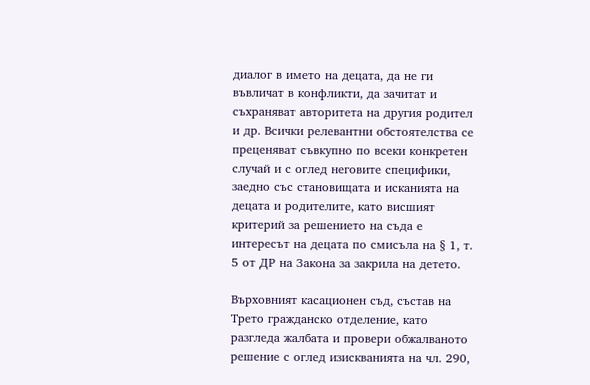диалог в името на децата, да не ги въвличат в конфликти, да зачитат и съхраняват авторитета на другия родител и др. Всички релевантни обстоятелства се преценяват съвкупно по всеки конкретен случай и с оглед неговите специфики, заедно със становищата и исканията на децата и родителите, като висшият критерий за решението на съда е интересът на децата по смисъла на § 1, т. 5 от ДР на Закона за закрила на детето.

Върховният касационен съд, състав на Трето гражданско отделение, като разгледа жалбата и провери обжалваното решение с оглед изискванията на чл. 290,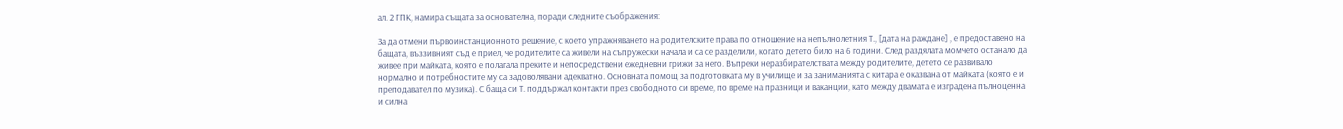ал. 2 ГПК, намира същата за основателна, поради следните съображения:

За да отмени първоинстанционното решение, с което упражняването на родителските права по отношение на непълнолетния Т., [дата на раждане] , е предоставено на бащата, въззивният съд е приел, че родителите са живели на съпружески начала и са се разделили, когато детето било на 6 години. След раздялата момчето останало да живее при майката, която е полагала преките и непосредствени ежедневни грижи за него. Въпреки неразбирателствата между родителите, детето се развивало нормално и потребностите му са задоволявани адекватно. Основната помощ за подготовката му в училище и за заниманията с китара е оказвана от майката (която е и преподавател по музика). С баща си Т. поддържал контакти през свободното си време, по време на празници и ваканции, като между двамата е изградена пълноценна и силна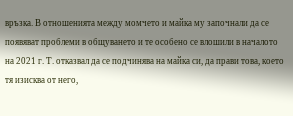връзка. В отношенията между момчето и майка му започнали да се появяват проблеми в общуването и те особено се влошили в началото на 2021 г. Т. отказвал да се подчинява на майка си, да прави това, което тя изисква от него,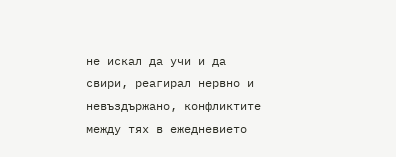не искал да учи и да свири, реагирал нервно и невъздържано, конфликтите между тях в ежедневието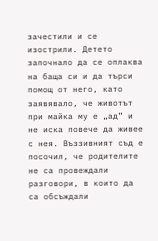зачестили и се изострили. Детето започнало да се оплаква на баща си и да търси помощ от него, като заявявало, че животът при майка му е „ад” и не иска повече да живее с нея. Въззивният съд е посочил, че родителите не са провеждали разговори, в които да са обсъждали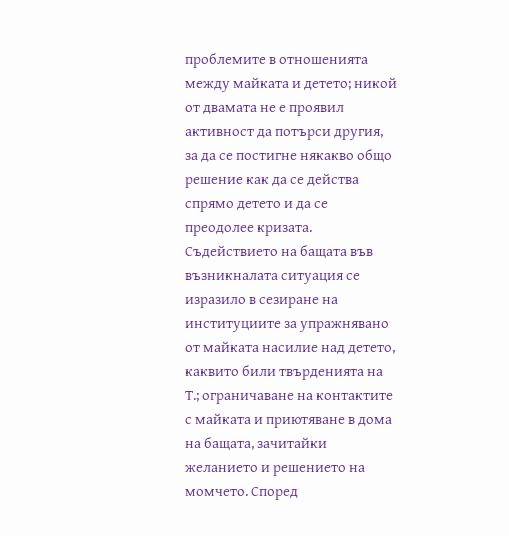проблемите в отношенията между майката и детето; никой от двамата не е проявил активност да потърси другия, за да се постигне някакво общо решение как да се действа спрямо детето и да се преодолее кризата. Съдействието на бащата във възникналата ситуация се изразило в сезиране на институциите за упражнявано от майката насилие над детето, каквито били твърденията на Т.; ограничаване на контактите с майката и приютяване в дома на бащата, зачитайки желанието и решението на момчето. Според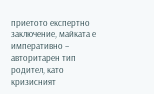приетото експертно заключение, майката е императивно – авторитарен тип родител, като кризисният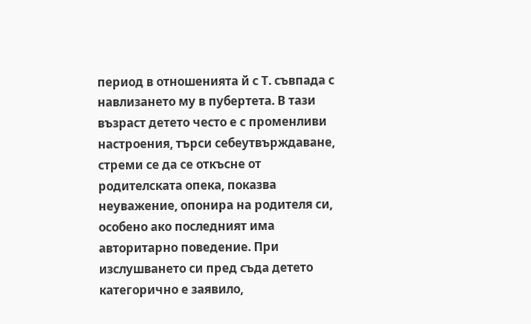период в отношенията й с Т. съвпада с навлизането му в пубертета. В тази възраст детето често е с променливи настроения, търси себеутвърждаване, стреми се да се откъсне от родителската опека, показва неуважение, опонира на родителя си, особено ако последният има авторитарно поведение. При изслушването си пред съда детето категорично е заявило,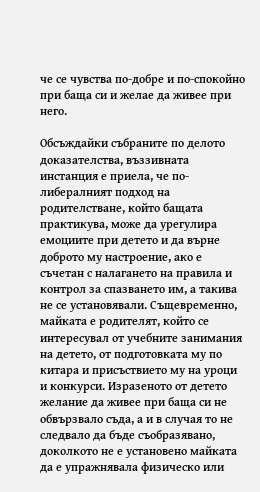че се чувства по-добре и по-спокойно при баща си и желае да живее при него.

Обсъждайки събраните по делото доказателства, въззивната инстанция е приела, че по-либералният подход на родителстване, който бащата практикува, може да урегулира емоциите при детето и да върне доброто му настроение, ако е съчетан с налагането на правила и контрол за спазването им, а такива не се установявали. Същевременно, майката е родителят, който се интересувал от учебните занимания на детето, от подготовката му по китара и присъствието му на уроци и конкурси. Изразеното от детето желание да живее при баща си не обвързвало съда, а и в случая то не следвало да бъде съобразявано, доколкото не е установено майката да е упражнявала физическо или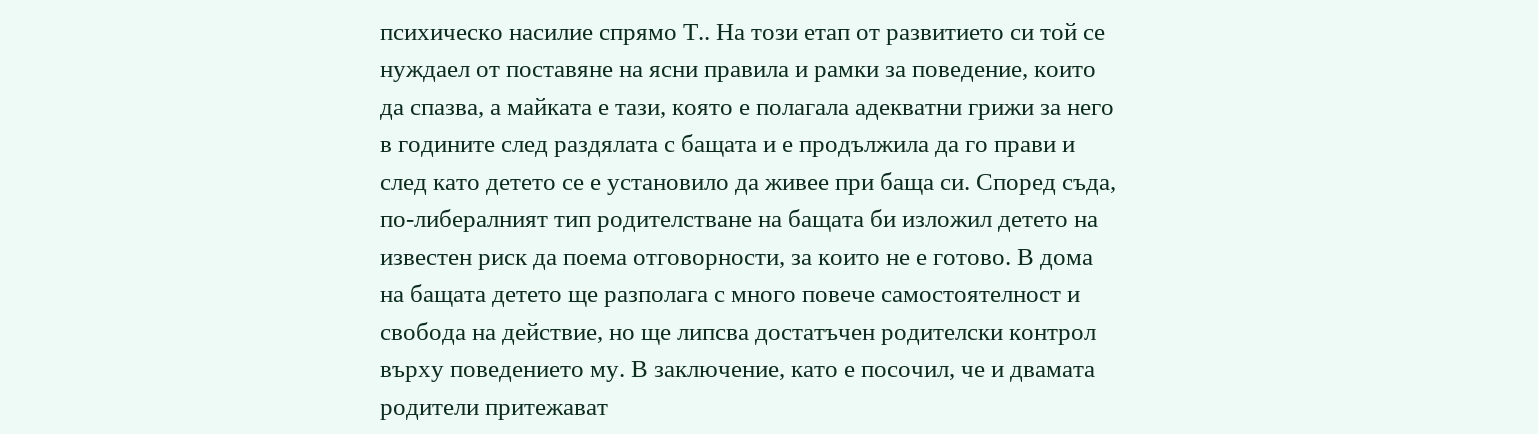психическо насилие спрямо Т.. На този етап от развитието си той се нуждаел от поставяне на ясни правила и рамки за поведение, които да спазва, а майката е тази, която е полагала адекватни грижи за него в годините след раздялата с бащата и е продължила да го прави и след като детето се е установило да живее при баща си. Според съда, по-либералният тип родителстване на бащата би изложил детето на известен риск да поема отговорности, за които не е готово. В дома на бащата детето ще разполага с много повече самостоятелност и свобода на действие, но ще липсва достатъчен родителски контрол върху поведението му. В заключение, като е посочил, че и двамата родители притежават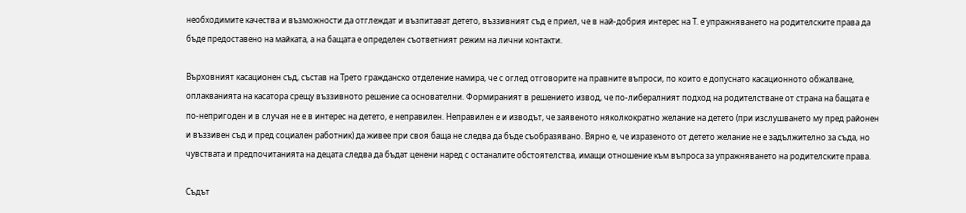необходимите качества и възможности да отглеждат и възпитават детето, въззивният съд е приел, че в най-добрия интерес на Т. е упражняването на родителските права да бъде предоставено на майката, а на бащата е определен съответният режим на лични контакти.

Върховният касационен съд, състав на Трето гражданско отделение намира, че с оглед отговорите на правните въпроси, по които е допуснато касационното обжалване, оплакванията на касатора срещу въззивното решение са основателни. Формираният в решението извод, че по-либералният подход на родителстване от страна на бащата е по-непригоден и в случая не е в интерес на детето, е неправилен. Неправилен е и изводът, че заявеното няколкократно желание на детето (при изслушването му пред районен и въззивен съд и пред социален работник) да живее при своя баща не следва да бъде съобразявано. Вярно е, че изразеното от детето желание не е задължително за съда, но чувствата и предпочитанията на децата следва да бъдат ценени наред с останалите обстоятелства, имащи отношение към въпроса за упражняването на родителските права.

Съдът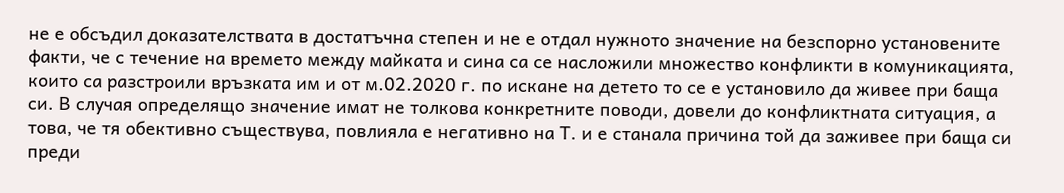не е обсъдил доказателствата в достатъчна степен и не е отдал нужното значение на безспорно установените факти, че с течение на времето между майката и сина са се насложили множество конфликти в комуникацията, които са разстроили връзката им и от м.02.2020 г. по искане на детето то се е установило да живее при баща си. В случая определящо значение имат не толкова конкретните поводи, довели до конфликтната ситуация, а това, че тя обективно съществува, повлияла е негативно на Т. и е станала причина той да заживее при баща си преди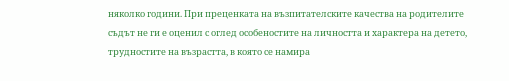няколко години. При преценката на възпитателските качества на родителите съдът не ги е оценил с оглед особеностите на личността и характера на детето, трудностите на възрастта, в която се намира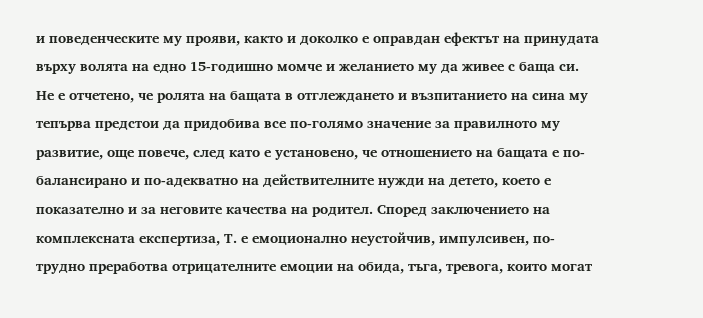и поведенческите му прояви, както и доколко е оправдан ефектът на принудата върху волята на едно 15-годишно момче и желанието му да живее с баща си. Не е отчетено, че ролята на бащата в отглеждането и възпитанието на сина му тепърва предстои да придобива все по-голямо значение за правилното му развитие, още повече, след като е установено, че отношението на бащата е по-балансирано и по-адекватно на действителните нужди на детето, което е показателно и за неговите качества на родител. Според заключението на комплексната експертиза, Т. е емоционално неустойчив, импулсивен, по-трудно преработва отрицателните емоции на обида, тъга, тревога, които могат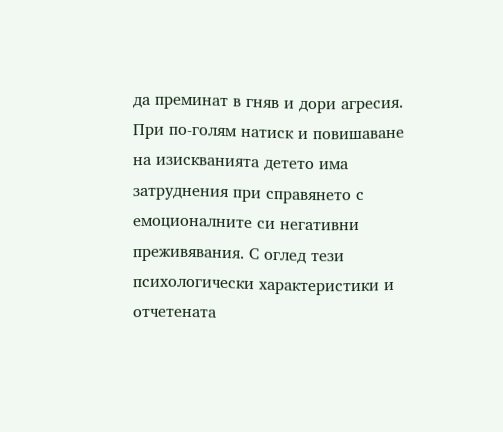да преминат в гняв и дори агресия. При по-голям натиск и повишаване на изискванията детето има затруднения при справянето с емоционалните си негативни преживявания. С оглед тези психологически характеристики и отчетената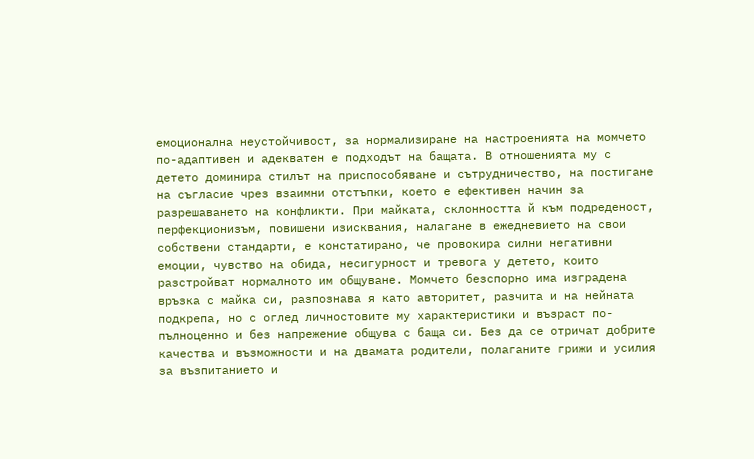емоционална неустойчивост, за нормализиране на настроенията на момчето по-адаптивен и адекватен е подходът на бащата. В отношенията му с детето доминира стилът на приспособяване и сътрудничество, на постигане на съгласие чрез взаимни отстъпки, което е ефективен начин за разрешаването на конфликти. При майката, склонността й към подреденост, перфекционизъм, повишени изисквания, налагане в ежедневието на свои собствени стандарти, е констатирано, че провокира силни негативни емоции, чувство на обида, несигурност и тревога у детето, които разстройват нормалното им общуване. Момчето безспорно има изградена връзка с майка си, разпознава я като авторитет, разчита и на нейната подкрепа, но с оглед личностовите му характеристики и възраст по-пълноценно и без напрежение общува с баща си. Без да се отричат добрите качества и възможности и на двамата родители, полаганите грижи и усилия за възпитанието и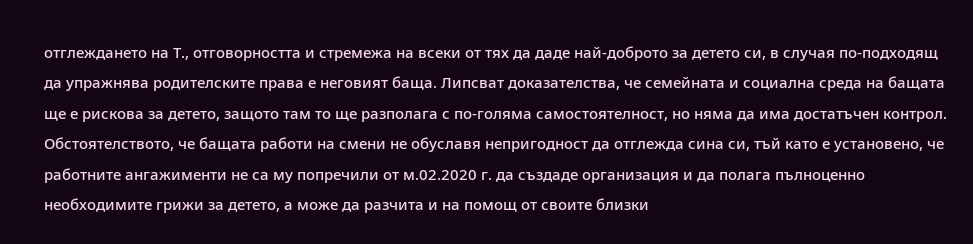отглеждането на Т., отговорността и стремежа на всеки от тях да даде най-доброто за детето си, в случая по-подходящ да упражнява родителските права е неговият баща. Липсват доказателства, че семейната и социална среда на бащата ще е рискова за детето, защото там то ще разполага с по-голяма самостоятелност, но няма да има достатъчен контрол. Обстоятелството, че бащата работи на смени не обуславя непригодност да отглежда сина си, тъй като е установено, че работните ангажименти не са му попречили от м.02.2020 г. да създаде организация и да полага пълноценно необходимите грижи за детето, а може да разчита и на помощ от своите близки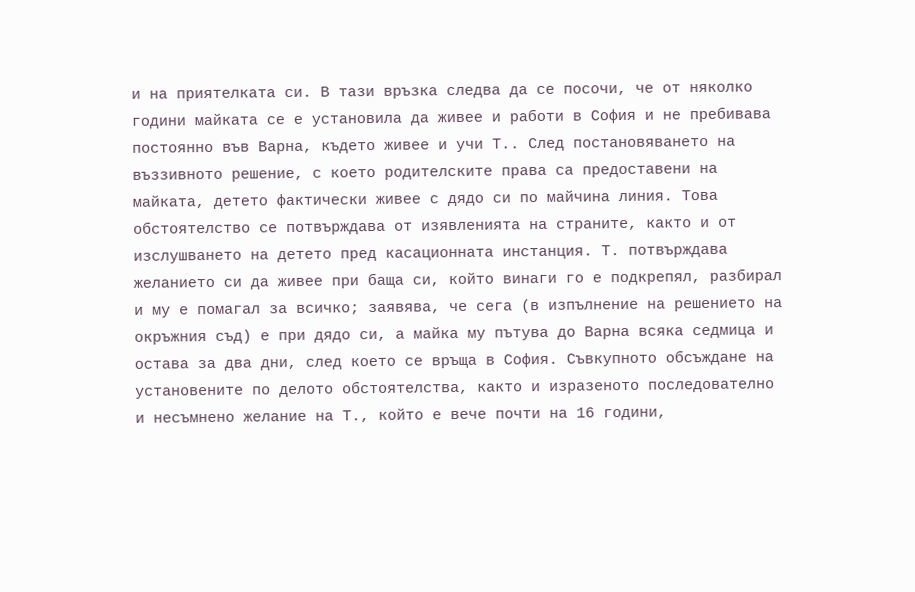и на приятелката си. В тази връзка следва да се посочи, че от няколко години майката се е установила да живее и работи в София и не пребивава постоянно във Варна, където живее и учи Т.. След постановяването на въззивното решение, с което родителските права са предоставени на майката, детето фактически живее с дядо си по майчина линия. Това обстоятелство се потвърждава от изявленията на страните, както и от изслушването на детето пред касационната инстанция. Т. потвърждава желанието си да живее при баща си, който винаги го е подкрепял, разбирал и му е помагал за всичко; заявява, че сега (в изпълнение на решението на окръжния съд) е при дядо си, а майка му пътува до Варна всяка седмица и остава за два дни, след което се връща в София. Съвкупното обсъждане на установените по делото обстоятелства, както и изразеното последователно и несъмнено желание на Т., който е вече почти на 16 години,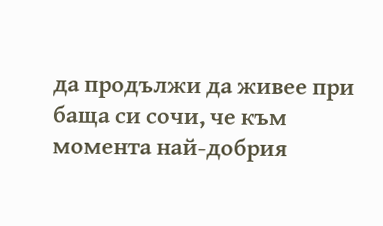да продължи да живее при баща си сочи, че към момента най-добрия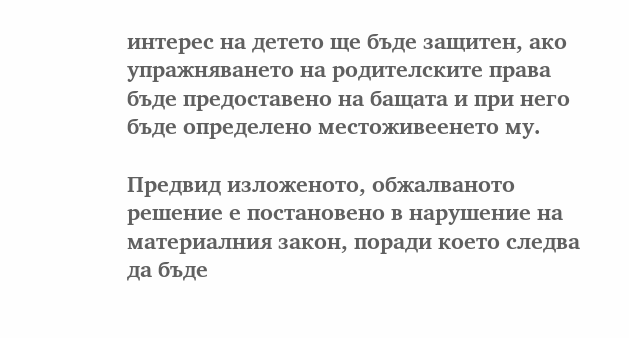интерес на детето ще бъде защитен, ако упражняването на родителските права бъде предоставено на бащата и при него бъде определено местоживеенето му.

Предвид изложеното, обжалваното решение е постановено в нарушение на материалния закон, поради което следва да бъде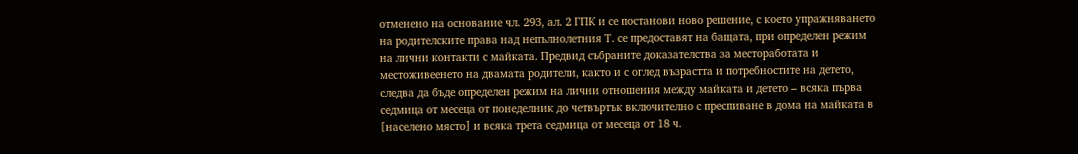отменено на основание чл. 293, ал. 2 ГПК и се постанови ново решение, с което упражняването на родителските права над непълнолетния Т. се предоставят на бащата, при определен режим на лични контакти с майката. Предвид събраните доказателства за местоработата и местоживеенето на двамата родители, както и с оглед възрастта и потребностите на детето, следва да бъде определен режим на лични отношения между майката и детето – всяка първа седмица от месеца от понеделник до четвъртък включително с преспиване в дома на майката в [населено място] и всяка трета седмица от месеца от 18 ч.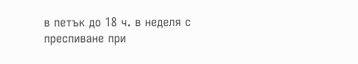в петък до 18 ч. в неделя с преспиване при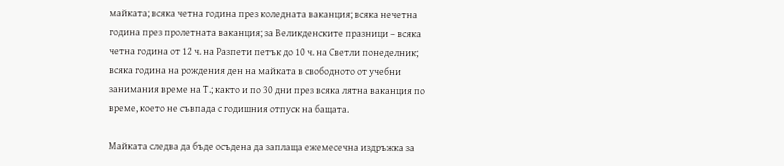майката; всяка четна година през коледната ваканция; всяка нечетна година през пролетната ваканция; за Великденските празници – всяка четна година от 12 ч. на Разпети петък до 10 ч. на Светли понеделник; всяка година на рождения ден на майката в свободното от учебни занимания време на Т.; както и по 30 дни през всяка лятна ваканция по време, което не съвпада с годишния отпуск на бащата.

Майката следва да бъде осъдена да заплаща ежемесечна издръжка за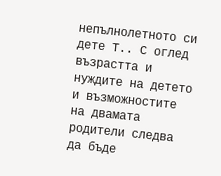непълнолетното си дете Т.. С оглед възрастта и нуждите на детето и възможностите на двамата родители следва да бъде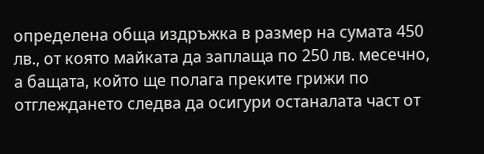определена обща издръжка в размер на сумата 450 лв., от която майката да заплаща по 250 лв. месечно, а бащата, който ще полага преките грижи по отглеждането следва да осигури останалата част от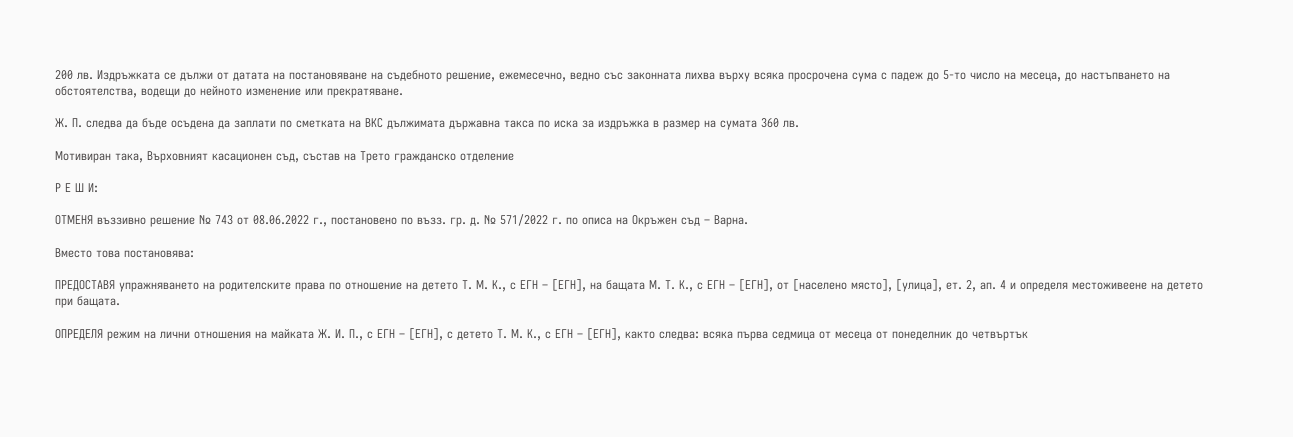200 лв. Издръжката се дължи от датата на постановяване на съдебното решение, ежемесечно, ведно със законната лихва върху всяка просрочена сума с падеж до 5-то число на месеца, до настъпването на обстоятелства, водещи до нейното изменение или прекратяване.

Ж. П. следва да бъде осъдена да заплати по сметката на ВКС дължимата държавна такса по иска за издръжка в размер на сумата 360 лв.

Мотивиран така, Върховният касационен съд, състав на Трето гражданско отделение

Р Е Ш И:

ОТМЕНЯ въззивно решение № 743 от 08.06.2022 г., постановено по възз. гр. д. № 571/2022 г. по описа на Окръжен съд – Варна.

Вместо това постановява:

ПРЕДОСТАВЯ упражняването на родителските права по отношение на детето Т. М. К., с ЕГН – [ЕГН], на бащата М. Т. К., с ЕГН – [ЕГН], от [населено място], [улица], ет. 2, ап. 4 и определя местоживеене на детето при бащата.

ОПРЕДЕЛЯ режим на лични отношения на майката Ж. И. П., с ЕГН – [ЕГН], с детето Т. М. К., с ЕГН – [ЕГН], както следва: всяка първа седмица от месеца от понеделник до четвъртък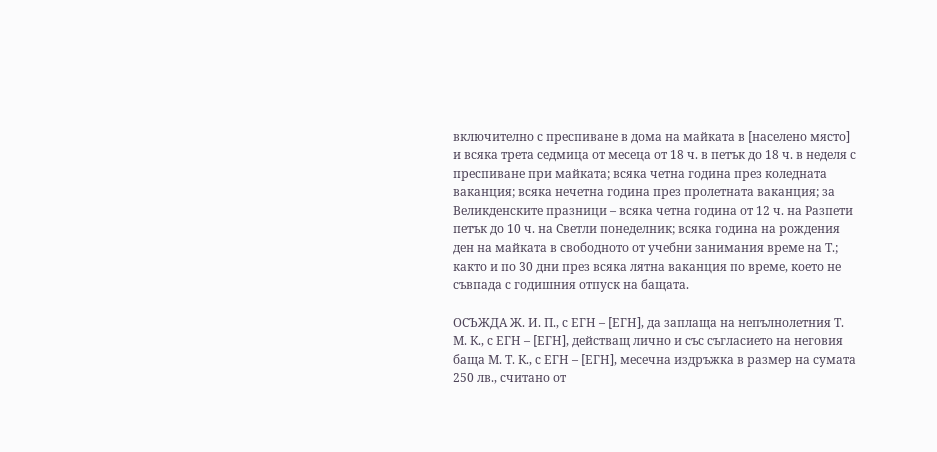включително с преспиване в дома на майката в [населено място] и всяка трета седмица от месеца от 18 ч. в петък до 18 ч. в неделя с преспиване при майката; всяка четна година през коледната ваканция; всяка нечетна година през пролетната ваканция; за Великденските празници – всяка четна година от 12 ч. на Разпети петък до 10 ч. на Светли понеделник; всяка година на рождения ден на майката в свободното от учебни занимания време на Т.; както и по 30 дни през всяка лятна ваканция по време, което не съвпада с годишния отпуск на бащата.

ОСЪЖДА Ж. И. П., с ЕГН – [ЕГН], да заплаща на непълнолетния Т. М. К., с ЕГН – [ЕГН], действащ лично и със съгласието на неговия баща М. Т. К., с ЕГН – [ЕГН], месечна издръжка в размер на сумата 250 лв., считано от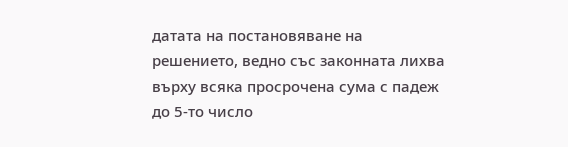датата на постановяване на решението, ведно със законната лихва върху всяка просрочена сума с падеж до 5-то число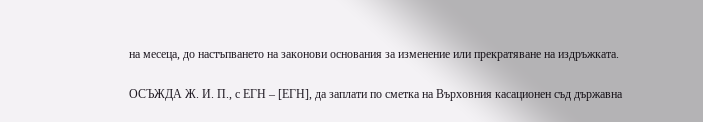на месеца, до настъпването на законови основания за изменение или прекратяване на издръжката.

ОСЪЖДА Ж. И. П., с ЕГН – [ЕГН], да заплати по сметка на Върховния касационен съд държавна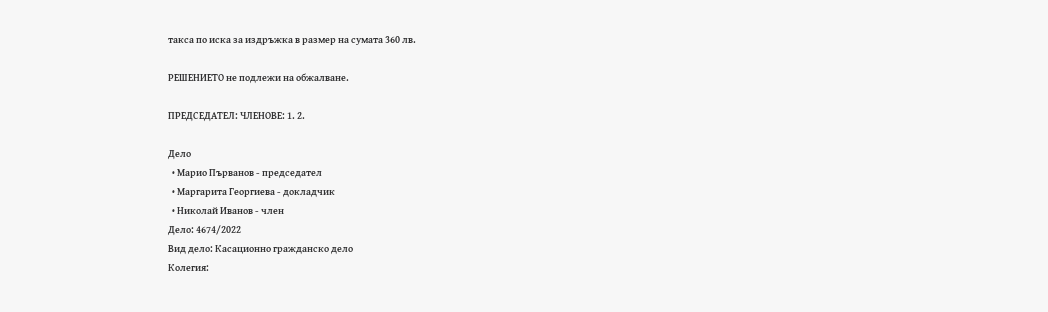такса по иска за издръжка в размер на сумата 360 лв.

РЕШЕНИЕТО не подлежи на обжалване.

ПРЕДСЕДАТЕЛ: ЧЛЕНОВЕ: 1. 2.

Дело
  • Марио Първанов - председател
  • Маргарита Георгиева - докладчик
  • Николай Иванов - член
Дело: 4674/2022
Вид дело: Касационно гражданско дело
Колегия: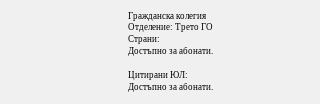Гражданска колегия
Отделение: Трето ГО
Страни:
Достъпно за абонати.

Цитирани ЮЛ:
Достъпно за абонати.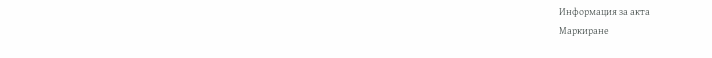Информация за акта
Маркиране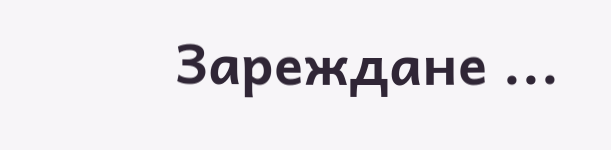Зареждане ...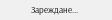Зареждане...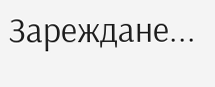Зареждане...